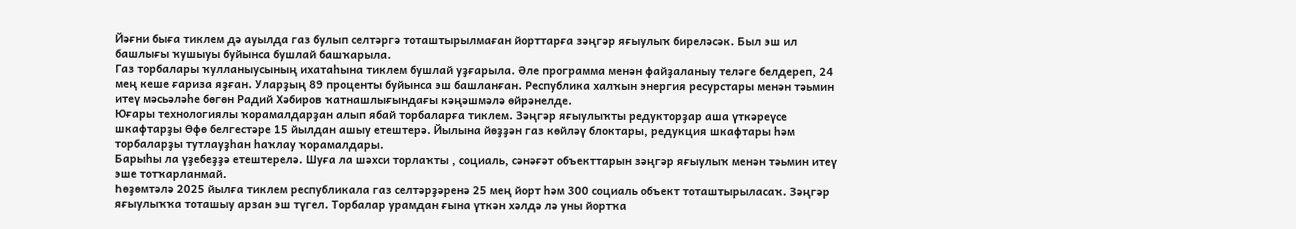Йәғни быға тиклем дә ауылда газ булып селтәргә тоташтырылмаған йорттарға зәңгәр яғыулыҡ биреләсәк. Был эш ил башлығы ҡушыуы буйынса бушлай башҡарыла.
Газ торбалары ҡулланыусының ихатаһына тиклем бушлай уҙғарыла. Әле программа менән файҙаланыу теләге белдереп, 24 мең кеше ғариза яҙған. Уларҙың 89 проценты буйынса эш башланған. Республика халҡын энергия ресурстары менән тәьмин итеү мәсьәләһе бөгөн Радий Хәбиров ҡатнашлығындағы кәңәшмәлә өйрәнелде.
Юғары технологиялы ҡорамалдарҙан алып ябай торбаларға тиклем. Зәңгәр яғыулыҡты редукторҙар аша үткәреүсе шкафтарҙы Өфө белгестәре 15 йылдан ашыу етештерә. Йылына йөҙҙән газ көйләү блоктары, редукция шкафтары һәм торбаларҙы тутлауҙһан һаҡлау ҡорамалдары.
Барыһы ла үҙебеҙҙә етештерелә. Шуға ла шәхси торлаҡты , социаль, сәнәғәт объекттарын зәңгәр яғыулыҡ менән тәьмин итеү эше тотҡарланмай.
Һөҙөмтәлә 2025 йылға тиклем республикала газ селтәрҙәренә 25 мең йорт һәм 300 социаль объект тоташтырыласаҡ. Зәңгәр яғыулыҡҡа тоташыу арзан эш түгел. Торбалар урамдан ғына үткән хәлдә лә уны йортҡа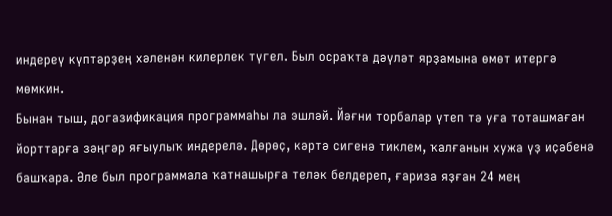индереү күптәрҙең хәленән килерлек түгел. Был осраҡта дәүләт ярҙамына өмөт итергә мөмкин.
Бынан тыш, догазификация программаһы ла эшләй. Йәғни торбалар үтеп тә уға тоташмаған йорттарға зәңгәр яғыулыҡ индерелә. Дөрөҫ, кәртә сигенә тиклем, ҡалғанын хужа үҙ иҫәбенә башҡара. Әле был программала ҡатнашырға теләк белдереп, ғариза яҙған 24 мең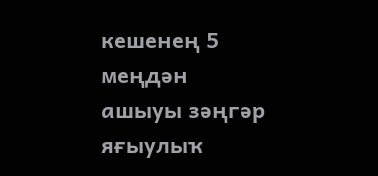кешенең 5 меңдән ашыуы зәңгәр яғыулыҡ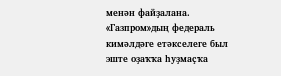менән файҙалана. «Газпром»дың федераль кимәлдәге етәкселеге был эште оҙаҡҡа һуҙмаҫҡа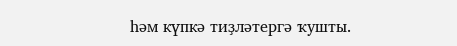һәм күпкә тиҙләтергә ҡушты.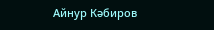Айнур Кәбиров